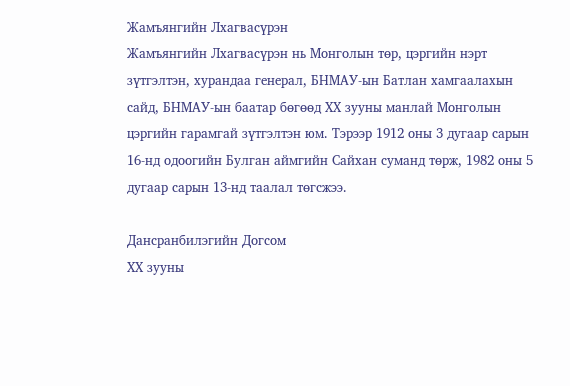Жамъянгийн Лхагвасүрэн
Жамъянгийн Лхагвасүрэн нь Монголын төр, цэргийн нэрт зүтгэлтэн, хурандаа генерал, БНМАУ-ын Батлан хамгаалахын сайд, БНМАУ-ын баатар бөгөөд XX зууны манлай Монголын цэргийн гарамгай зүтгэлтэн юм. Тэрээр 1912 оны 3 дугаар сарын 16-нд одоогийн Булган аймгийн Сайхан суманд төрж, 1982 оны 5 дугаар сарын 13-нд таалал төгсжээ.

Дансранбилэгийн Догсом
ХХ зууны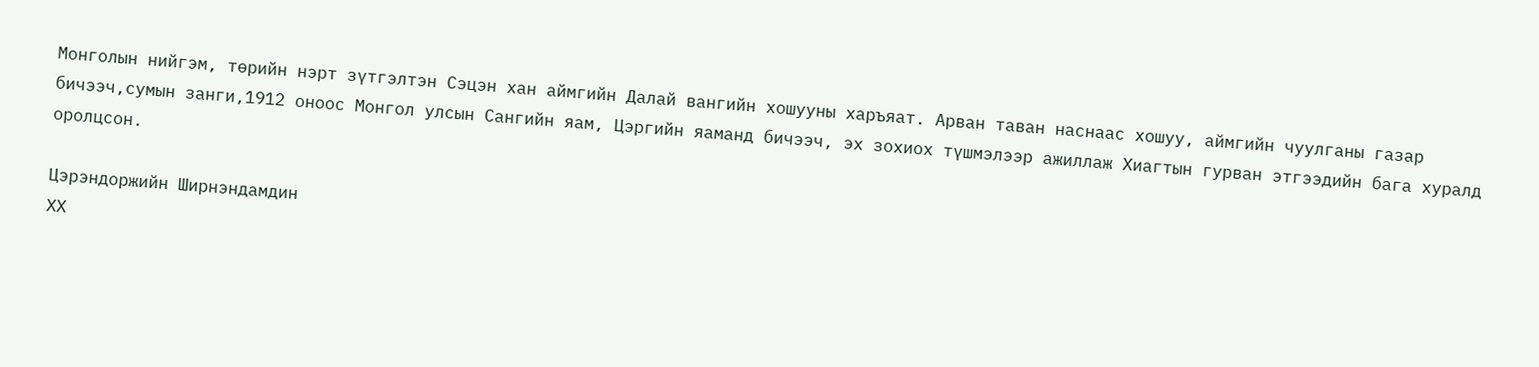Монголын нийгэм, төрийн нэрт зүтгэлтэн Сэцэн хан аймгийн Далай вангийн хошууны харъяат. Арван таван наснаас хошуу, аймгийн чуулганы газар бичээч,сумын занги,1912 оноос Монгол улсын Сангийн яам, Цэргийн яаманд бичээч, эх зохиох түшмэлээр ажиллаж Хиагтын гурван этгээдийн бага хуралд оролцсон.

Цэрэндоржийн Ширнэндамдин
ХХ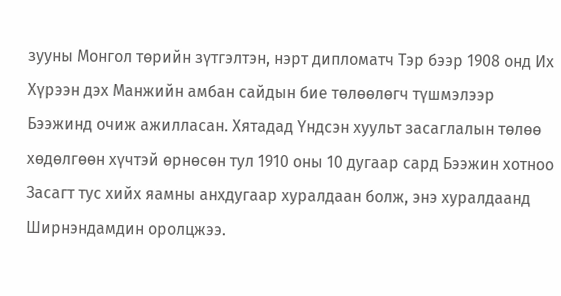зууны Монгол төрийн зүтгэлтэн, нэрт дипломатч Тэр бээр 1908 онд Их Хүрээн дэх Манжийн амбан сайдын бие төлөөлөгч түшмэлээр Бээжинд очиж ажилласан. Хятадад Үндсэн хуульт засаглалын төлөө хөдөлгөөн хүчтэй өрнөсөн тул 1910 оны 10 дугаар сард Бээжин хотноо Засагт тус хийх яамны анхдугаар хуралдаан болж, энэ хуралдаанд Ширнэндамдин оролцжээ.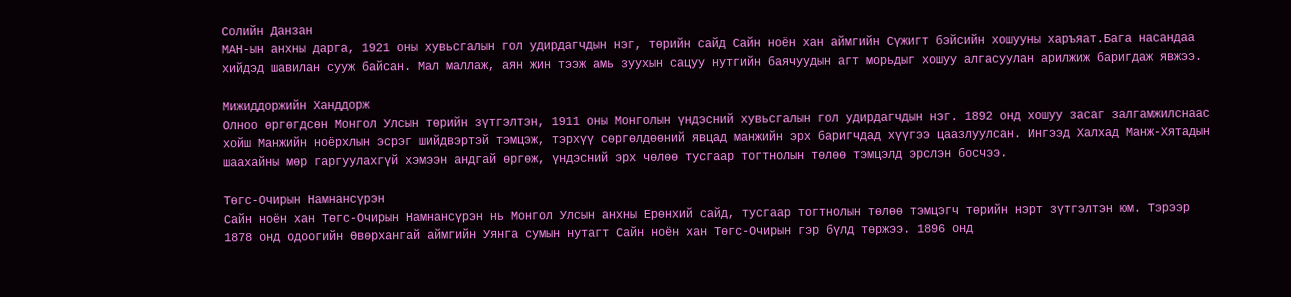Солийн Данзан
МАН-ын анхны дарга, 1921 оны хувьсгалын гол удирдагчдын нэг, төрийн сайд Сайн ноён хан аймгийн Сүжигт бэйсийн хошууны харъяат.Бага насандаа хийдэд шавилан сууж байсан. Мал маллаж, аян жин тээж амь зуухын сацуу нутгийн баячуудын агт морьдыг хошуу алгасуулан арилжиж баригдаж явжээ.

Мижиддоржийн Ханддорж
Олноо өргөгдсөн Монгол Улсын төрийн зүтгэлтэн, 1911 оны Монголын үндэсний хувьсгалын гол удирдагчдын нэг. 1892 онд хошуу засаг залгамжилснаас хойш Манжийн ноёрхлын эсрэг шийдвэртэй тэмцэж, тэрхүү сөргөлдөөний явцад манжийн эрх баригчдад хүүгээ цаазлуулсан. Ингээд Халхад Манж-Хятадын шаахайны мөр гаргуулахгүй хэмээн андгай өргөж, үндэсний эрх чөлөө тусгаар тогтнолын төлөө тэмцэлд эрслэн босчээ.

Төгс-Очирын Намнансүрэн
Сайн ноён хан Төгс-Очирын Намнансүрэн нь Монгол Улсын анхны Ерөнхий сайд, тусгаар тогтнолын төлөө тэмцэгч төрийн нэрт зүтгэлтэн юм. Тэрээр 1878 онд одоогийн Өвөрхангай аймгийн Уянга сумын нутагт Сайн ноён хан Төгс-Очирын гэр бүлд төржээ. 1896 онд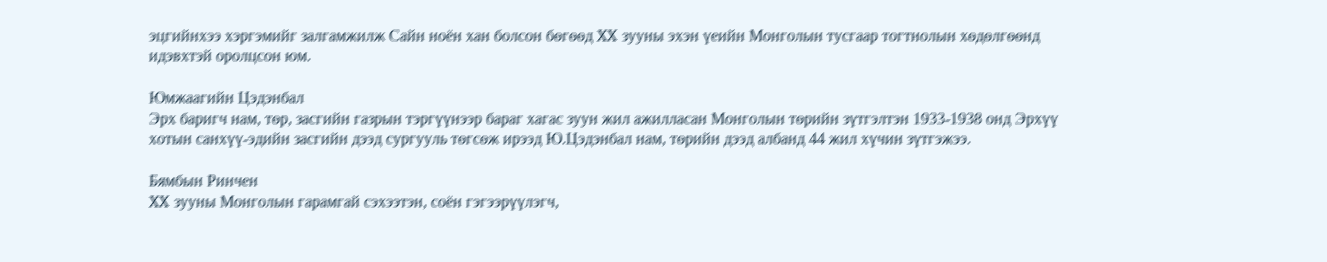эцгийнхээ хэргэмийг залгамжилж Сайн ноён хан болсон бөгөөд XX зууны эхэн үеийн Монголын тусгаар тогтнолын хөдөлгөөнд идэвхтэй оролцсон юм.

Юмжаагийн Цэдэнбал
Эрх баригч нам, төр, засгийн газрын тэргүүнээр бараг хагас зуун жил ажилласан Монголын төрийн зүтгэлтэн 1933-1938 онд Эрхүү хотын санхүү-эдийн засгийн дээд сургууль төгсөж ирээд Ю.Цэдэнбал нам, төрийн дээд албанд 44 жил хүчин зүтгэжээ.

Бямбын Ринчен
XX зууны Монголын гарамгай сэхээтэн, соён гэгээрүүлэгч,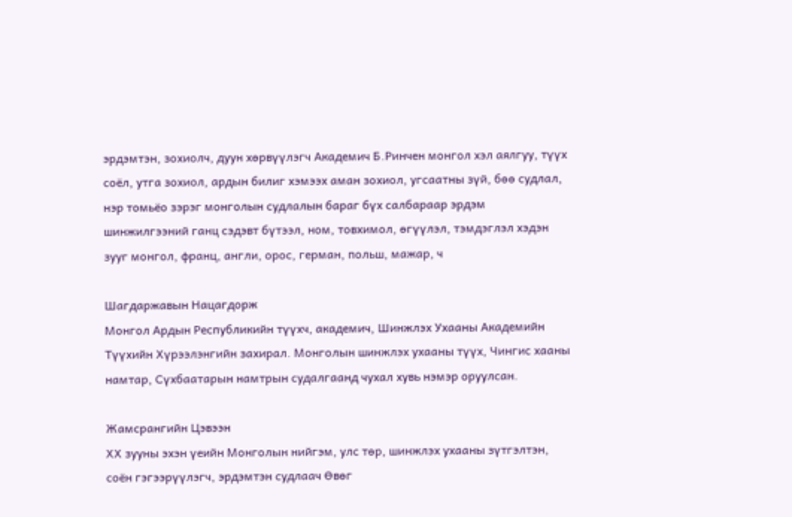эрдэмтэн, зохиолч, дуун хөрвүүлэгч Академич Б.Ринчен монгол хэл аялгуу, түүх соёл, утга зохиол, ардын билиг хэмээх аман зохиол, угсаатны зүй, бөө судлал, нэр томьёо зэрэг монголын судлалын бараг бүх салбараар эрдэм шинжилгээний ганц сэдэвт бүтээл, ном, товхимол, өгүүлэл, тэмдэглэл хэдэн зууг монгол, франц, англи, орос, герман, польш, мажар, ч

Шагдаржавын Нацагдорж
Монгол Ардын Республикийн түүхч, академич, Шинжлэх Ухааны Академийн Түүхийн Хүрээлэнгийн захирал. Монголын шинжлэх ухааны түүх, Чингис хааны намтар, Сүхбаатарын намтрын судалгаанд чухал хувь нэмэр оруулсан.

Жамсрангийн Цэвээн
ХХ зууны эхэн үеийн Монголын нийгэм, улс төр, шинжлэх ухааны зүтгэлтэн, соён гэгээрүүлэгч, эрдэмтэн судлаач Өвөг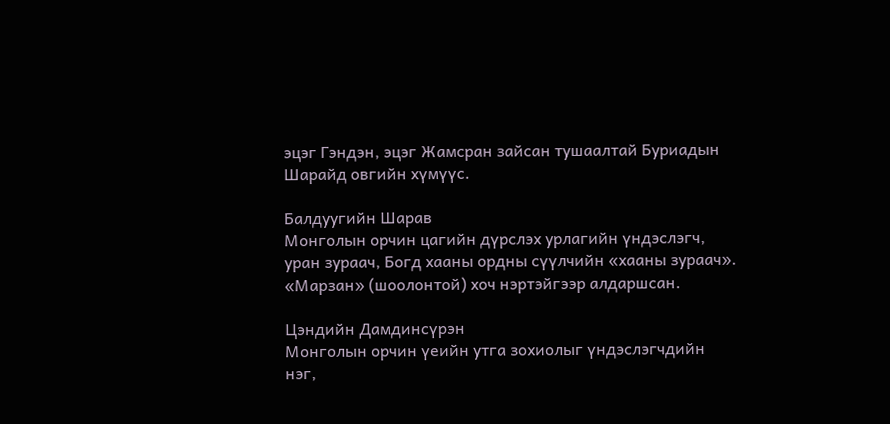эцэг Гэндэн, эцэг Жамсран зайсан тушаалтай Буриадын Шарайд овгийн хүмүүс.

Балдуугийн Шарав
Монголын орчин цагийн дүрслэх урлагийн үндэслэгч, уран зураач, Богд хааны ордны сүүлчийн «хааны зураач». «Марзан» (шоолонтой) хоч нэртэйгээр алдаршсан.

Цэндийн Дамдинсүрэн
Монголын орчин үеийн утга зохиолыг үндэслэгчдийн нэг,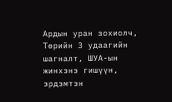Ардын уран зохиолч, Төрийн 3 удаагийн шагналт, ШУА-ын жинхэнэ гишүүн, эрдэмтэн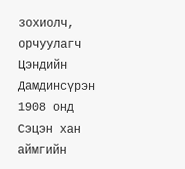зохиолч, орчуулагч Цэндийн Дамдинсүрэн 1908 онд Сэцэн хан аймгийн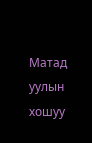Матад уулын хошуу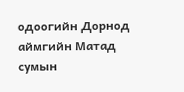одоогийн Дорнод аймгийн Матад сумын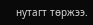нутагт төржээ.